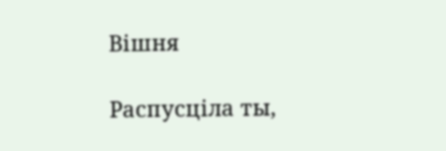Вішня

Распусціла ты,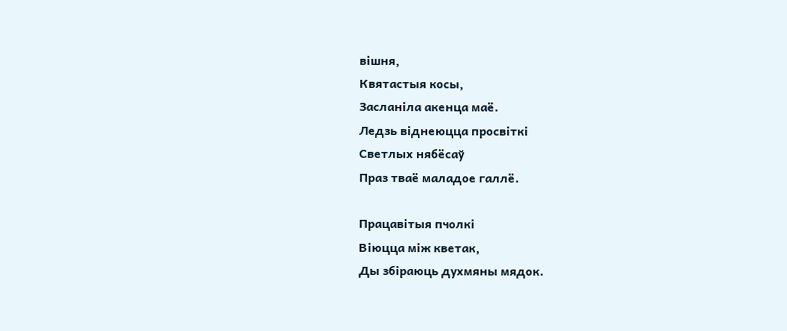вішня,
Квятастыя косы,
Засланіла акенца маё.
Ледзь віднеюцца просвіткі
Светлых нябёсаў
Праз тваё маладое галлё.

Працавітыя пчолкі
Віюцца між кветак,
Ды збіраюць духмяны мядок.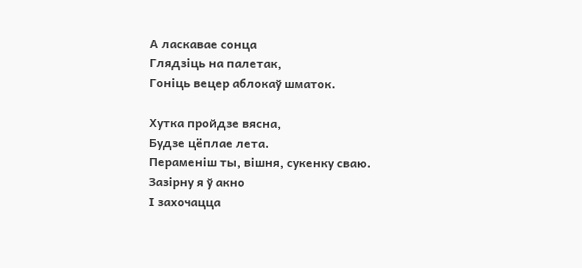А ласкавае сонца
Глядзіць на палетак,
Гоніць вецер аблокаў шматок.

Хутка пройдзе вясна,
Будзе цёплае лета.
Пераменіш ты, вішня, сукенку сваю.
Зазірну я ў акно
І захочацца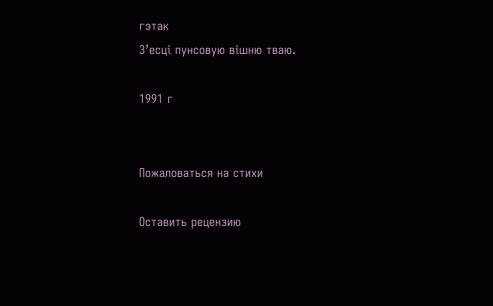гэтак
З’есці пунсовую вішню тваю.

1991 г


Пожаловаться на стихи

Оставить рецензию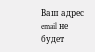Ваш адрес email не будет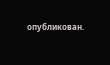опубликован.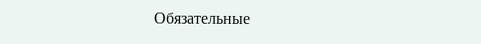Обязательные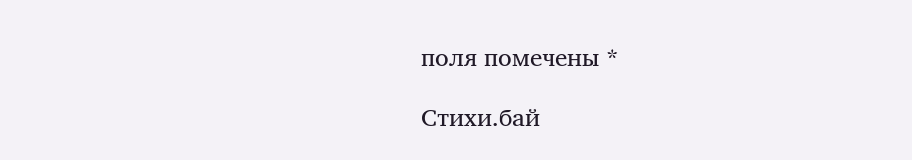поля помечены *

Стихи.бай